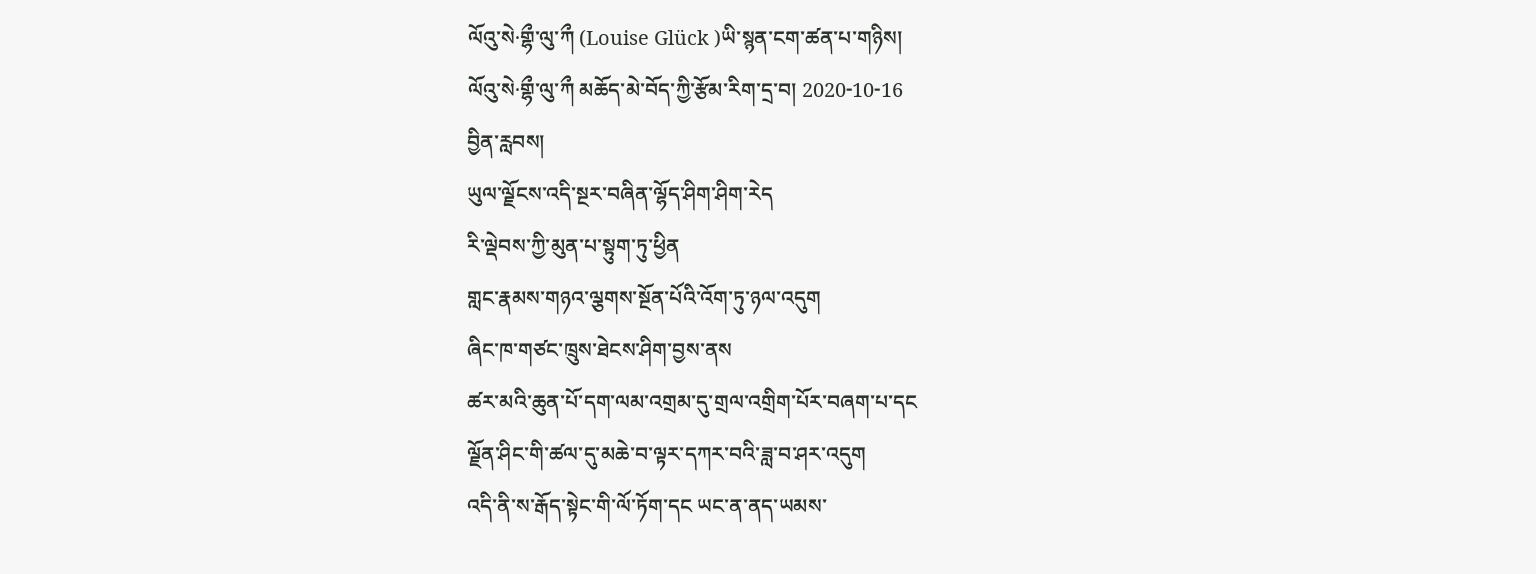ལོའུ་སེ·གྷྀ་ལུ་ཀྀ (Louise Glück )ཡི་སྙན་ངག་ཚན་པ་གཉིས།
ལོའུ་སེ·གྷྀ་ལུ་ཀྀ མཆོད་མེ་བོད་ཀྱི་རྩོམ་རིག་དྲ་བ། 2020-10-16
བྱིན་རླབས།
ཡུལ་ལྗོངས་འདི་སྔར་བཞིན་ལྷོད་ཤིག་ཤིག་རེད
རི་ལྡེབས་ཀྱི་མུན་པ་སྟུག་ཏུ་ཕྱིན
གླང་རྣམས་གཉའ་ལྕགས་སྔོན་པོའི་འོག་ཏུ་ཉལ་འདུག
ཞིང་ཁ་གཙང་ཁྲུས་ཐེངས་ཤིག་བྱས་ནས
ཚར་མའི་ཆུན་པོ་དག་ལམ་འགྲམ་དུ་གྲལ་འགྲིག་པོར་བཞག་པ་དང
ལྗོན་ཤིང་གི་ཚལ་དུ་མཆེ་བ་ལྟར་དཀར་བའི་ཟླ་བ་ཤར་འདུག
འདི་ནི་ས་རྒོད་སྟེང་གི་ལོ་ཏོག་དང ཡང་ན་ནད་ཡམས་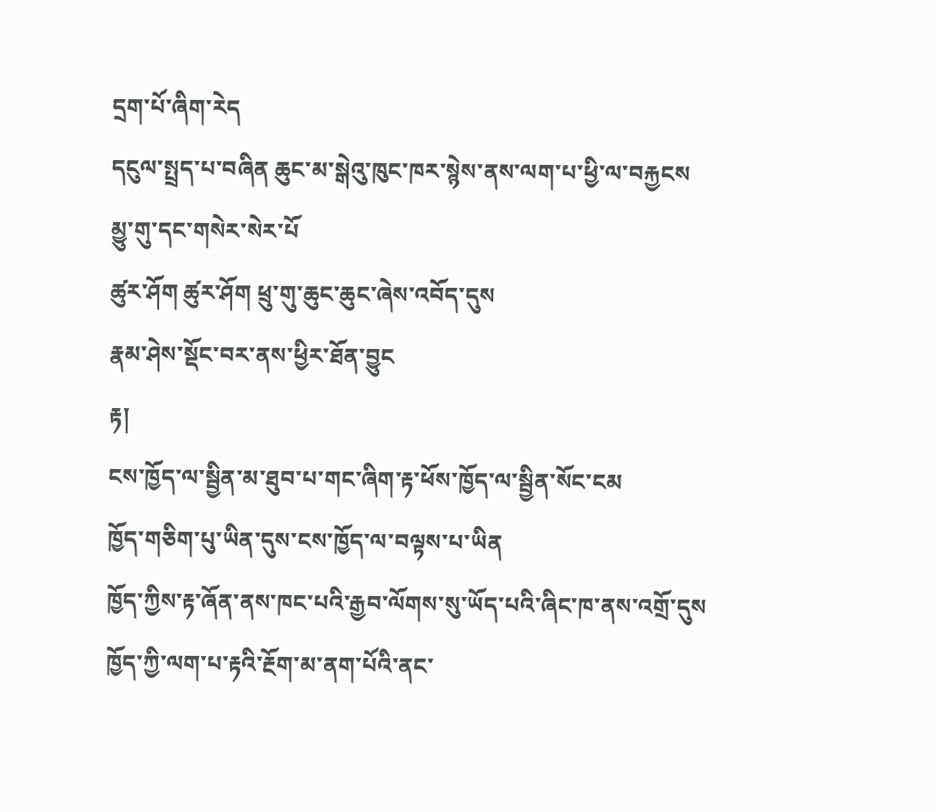དྲག་པོ་ཞིག་རེད
དངུལ་སྤྲད་པ་བཞིན ཆུང་མ་སྒེའུ་ཁུང་ཁར་སྙེས་ནས་ལག་པ་ཕྱི་ལ་བརྐྱངས
མྱུ་གུ་དང་གསེར་སེར་པོ
ཚུར་ཤོག ཚུར་ཤོག ཕྲུ་གུ་ཆུང་ཆུང་ཞེས་འབོད་དུས
རྣམ་ཤེས་སྡོང་བར་ནས་ཕྱིར་ཐོན་བྱུང
རྟ།
ངས་ཁྱོད་ལ་སྦྱིན་མ་ཐུབ་པ་གང་ཞིག་རྟ་ཕོས་ཁྱོད་ལ་སྦྱིན་སོང་ངམ
ཁྱོད་གཅིག་པུ་ཡིན་དུས་ངས་ཁྱོད་ལ་བལྟས་པ་ཡིན
ཁྱོད་ཀྱིས་རྟ་ཞོན་ནས་ཁང་པའི་རྒྱབ་ལོགས་སུ་ཡོད་པའི་ཞིང་ཁ་ནས་འགྲོ་དུས
ཁྱོད་ཀྱི་ལག་པ་རྟའི་རྔོག་མ་ནག་པོའི་ནང་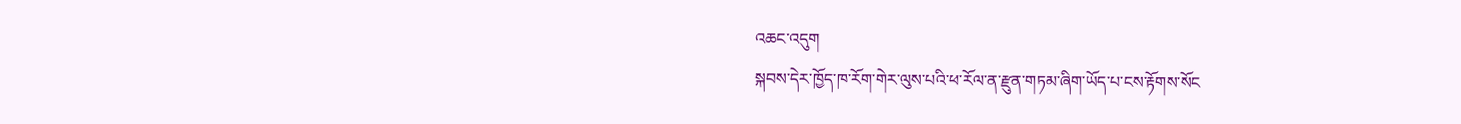འཆང་འདུག
སྐབས་དེར་ཁྱོད་ཁ་རོག་གེར་ལུས་པའི་ཕ་རོལ་ན་རྫུན་གཏམ་ཞིག་ཡོད་པ་ངས་རྟོགས་སོང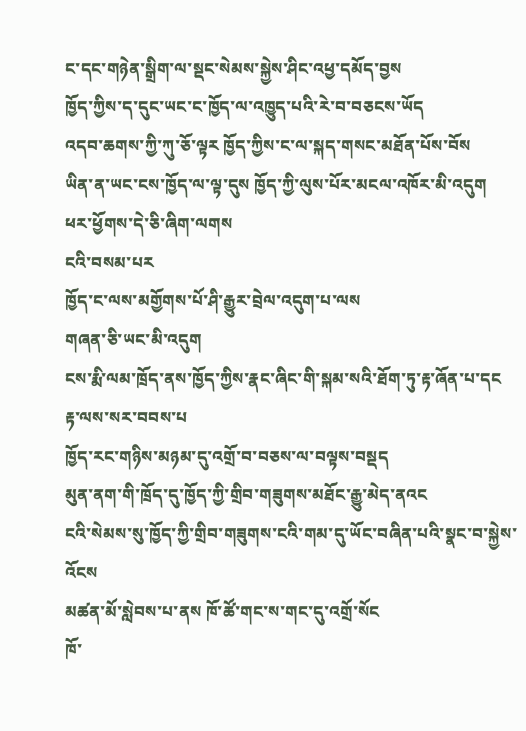ང་དང་གཉེན་སྒྲིག་ལ་སྡང་སེམས་སྐྱེས་ཤིང་འཕྱ་དམོད་བྱས
ཁྱོད་ཀྱིས་ད་དུང་ཡང་ང་ཁྱོད་ལ་འཁྱུད་པའི་རེ་བ་བཅངས་ཡོད
འདབ་ཆགས་ཀྱི་ཀུ་ཅོ་ལྟར ཁྱོད་ཀྱིས་ང་ལ་སྐད་གསང་མཐོན་པོས་བོས
ཡིན་ན་ཡང་ངས་ཁྱོད་ལ་ལྟ་དུས ཁྱོད་ཀྱི་ལུས་པོར་མངལ་འཁོར་མི་འདུག
ཕར་ཕྱོགས་དེ་ཅི་ཞིག་ལགས
ངའི་བསམ་པར
ཁྱོད་ང་ལས་མགྱོགས་པོ་ཤི་རྒྱུར་བྲེལ་འདུག་པ་ལས
གཞན་ཅི་ཡང་མི་འདུག
ངས་རྨི་ལམ་ཁྲོད་ནས་ཁྱོད་ཀྱིས་རྣང་ཞིང་གི་སྐམ་སའི་ཐོག་ཏུ་རྟ་ཞོན་པ་དང
རྟ་ལས་སར་བབས་པ
ཁྱོད་རང་གཉིས་མཉམ་དུ་འགྲོ་བ་བཅས་ལ་བལྟས་བསྡད
མུན་ནག་གི་ཁྲོད་དུ་ཁྱོད་ཀྱི་གྲིབ་གཟུགས་མཐོང་རྒྱུ་མེད་ནའང
ངའི་སེམས་སུ་ཁྱོད་ཀྱི་གྲིབ་གཟུགས་ངའི་གམ་དུ་ཡོང་བཞིན་པའི་སྣང་བ་སྐྱེས་འོངས
མཚན་མོ་སླེབས་པ་ནས ཁོ་ཚོ་གང་ས་གང་དུ་འགྲོ་སོང
ཁོ་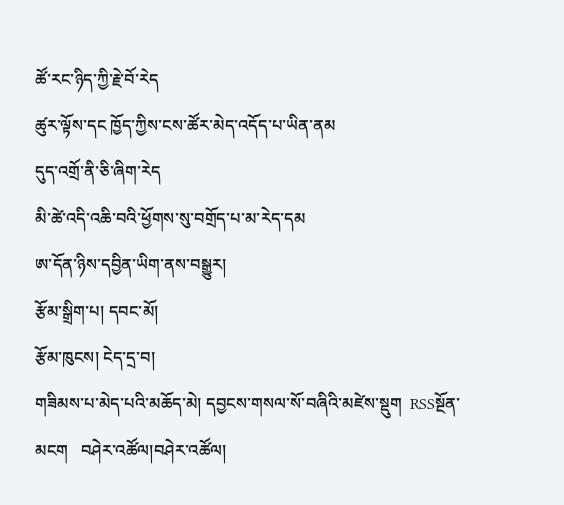ཚོ་རང་ཉིད་ཀྱི་རྗེ་བོ་རེད
ཚུར་ལྟོས་དང ཁྱོད་ཀྱིས་ངས་ཚོར་མེད་འདོད་པ་ཡིན་ནམ
དུད་འགྲོ་ནི་ཅི་ཞིག་རེད
མི་ཚེ་འདི་འཆི་བའི་ཕྱོགས་སུ་བགྲོད་པ་མ་རེད་དམ
ཨ་དོན་ཉིས་དབྱིན་ཡིག་ནས་བསྒྱུར།
རྩོམ་སྒྲིག་པ། དབང་མོ།
རྩོམ་ཁུངས། ངེད་དྲ་བ།
གཟིམས་པ་མེད་པའི་མཆོད་མེ། དབྱངས་གསལ་སོ་བཞིའི་མཛེས་སྡུག  RSSསྔོན་མངག   བཤེར་འཚོལ།བཤེར་འཚོལ།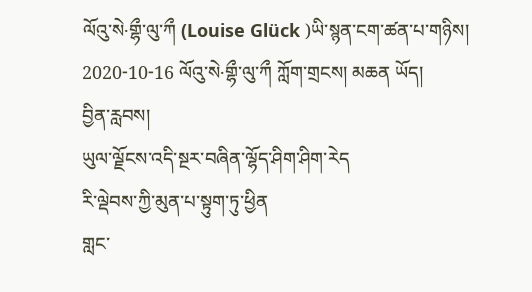ལོའུ་སེ·གྷྀ་ལུ་ཀྀ (Louise Glück )ཡི་སྙན་ངག་ཚན་པ་གཉིས།
2020-10-16 ལོའུ་སེ·གྷྀ་ལུ་ཀྀ ཀློག་གྲངས། མཆན ཡོད།
བྱིན་རླབས།
ཡུལ་ལྗོངས་འདི་སྔར་བཞིན་ལྷོད་ཤིག་ཤིག་རེད
རི་ལྡེབས་ཀྱི་མུན་པ་སྟུག་ཏུ་ཕྱིན
གླང་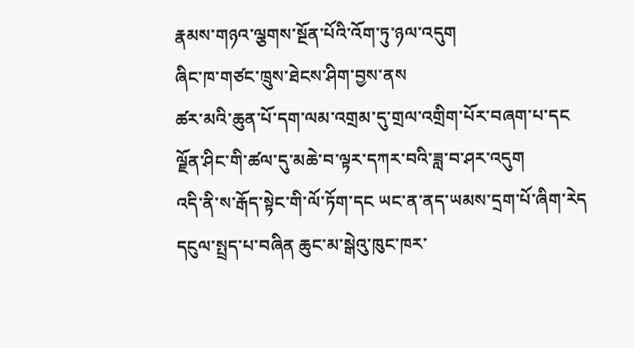རྣམས་གཉའ་ལྕགས་སྔོན་པོའི་འོག་ཏུ་ཉལ་འདུག
ཞིང་ཁ་གཙང་ཁྲུས་ཐེངས་ཤིག་བྱས་ནས
ཚར་མའི་ཆུན་པོ་དག་ལམ་འགྲམ་དུ་གྲལ་འགྲིག་པོར་བཞག་པ་དང
ལྗོན་ཤིང་གི་ཚལ་དུ་མཆེ་བ་ལྟར་དཀར་བའི་ཟླ་བ་ཤར་འདུག
འདི་ནི་ས་རྒོད་སྟེང་གི་ལོ་ཏོག་དང ཡང་ན་ནད་ཡམས་དྲག་པོ་ཞིག་རེད
དངུལ་སྤྲད་པ་བཞིན ཆུང་མ་སྒེའུ་ཁུང་ཁར་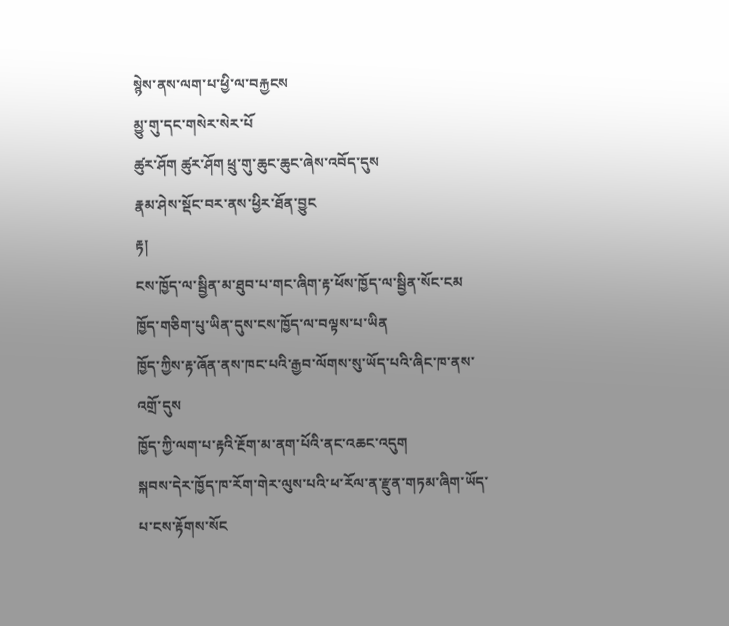སྙེས་ནས་ལག་པ་ཕྱི་ལ་བརྐྱངས
མྱུ་གུ་དང་གསེར་སེར་པོ
ཚུར་ཤོག ཚུར་ཤོག ཕྲུ་གུ་ཆུང་ཆུང་ཞེས་འབོད་དུས
རྣམ་ཤེས་སྡོང་བར་ནས་ཕྱིར་ཐོན་བྱུང
རྟ།
ངས་ཁྱོད་ལ་སྦྱིན་མ་ཐུབ་པ་གང་ཞིག་རྟ་ཕོས་ཁྱོད་ལ་སྦྱིན་སོང་ངམ
ཁྱོད་གཅིག་པུ་ཡིན་དུས་ངས་ཁྱོད་ལ་བལྟས་པ་ཡིན
ཁྱོད་ཀྱིས་རྟ་ཞོན་ནས་ཁང་པའི་རྒྱབ་ལོགས་སུ་ཡོད་པའི་ཞིང་ཁ་ནས་འགྲོ་དུས
ཁྱོད་ཀྱི་ལག་པ་རྟའི་རྔོག་མ་ནག་པོའི་ནང་འཆང་འདུག
སྐབས་དེར་ཁྱོད་ཁ་རོག་གེར་ལུས་པའི་ཕ་རོལ་ན་རྫུན་གཏམ་ཞིག་ཡོད་པ་ངས་རྟོགས་སོང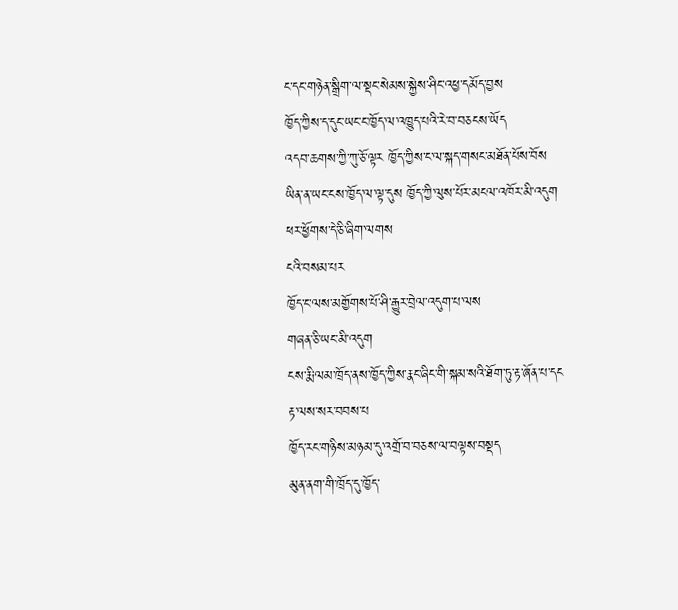ང་དང་གཉེན་སྒྲིག་ལ་སྡང་སེམས་སྐྱེས་ཤིང་འཕྱ་དམོད་བྱས
ཁྱོད་ཀྱིས་ད་དུང་ཡང་ང་ཁྱོད་ལ་འཁྱུད་པའི་རེ་བ་བཅངས་ཡོད
འདབ་ཆགས་ཀྱི་ཀུ་ཅོ་ལྟར ཁྱོད་ཀྱིས་ང་ལ་སྐད་གསང་མཐོན་པོས་བོས
ཡིན་ན་ཡང་ངས་ཁྱོད་ལ་ལྟ་དུས ཁྱོད་ཀྱི་ལུས་པོར་མངལ་འཁོར་མི་འདུག
ཕར་ཕྱོགས་དེ་ཅི་ཞིག་ལགས
ངའི་བསམ་པར
ཁྱོད་ང་ལས་མགྱོགས་པོ་ཤི་རྒྱུར་བྲེལ་འདུག་པ་ལས
གཞན་ཅི་ཡང་མི་འདུག
ངས་རྨི་ལམ་ཁྲོད་ནས་ཁྱོད་ཀྱིས་རྣང་ཞིང་གི་སྐམ་སའི་ཐོག་ཏུ་རྟ་ཞོན་པ་དང
རྟ་ལས་སར་བབས་པ
ཁྱོད་རང་གཉིས་མཉམ་དུ་འགྲོ་བ་བཅས་ལ་བལྟས་བསྡད
མུན་ནག་གི་ཁྲོད་དུ་ཁྱོད་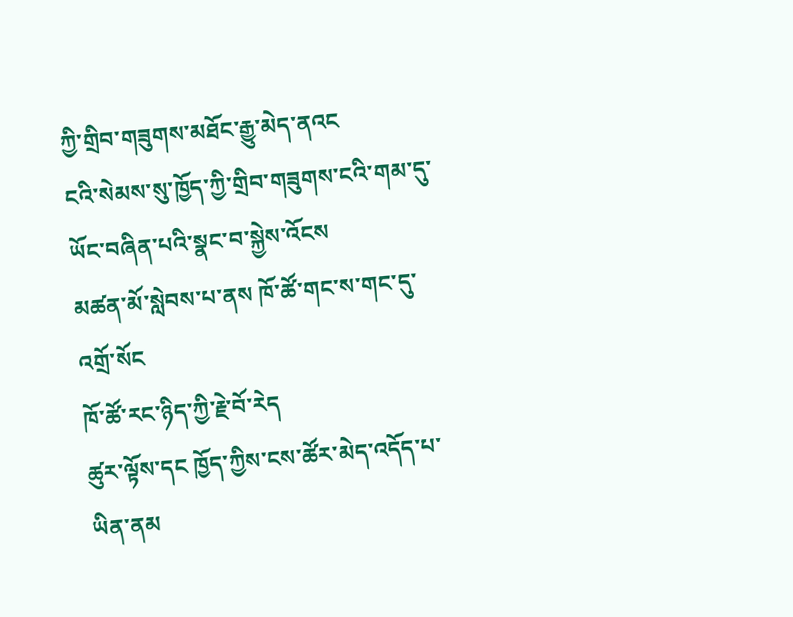ཀྱི་གྲིབ་གཟུགས་མཐོང་རྒྱུ་མེད་ནའང
ངའི་སེམས་སུ་ཁྱོད་ཀྱི་གྲིབ་གཟུགས་ངའི་གམ་དུ་ཡོང་བཞིན་པའི་སྣང་བ་སྐྱེས་འོངས
མཚན་མོ་སླེབས་པ་ནས ཁོ་ཚོ་གང་ས་གང་དུ་འགྲོ་སོང
ཁོ་ཚོ་རང་ཉིད་ཀྱི་རྗེ་བོ་རེད
ཚུར་ལྟོས་དང ཁྱོད་ཀྱིས་ངས་ཚོར་མེད་འདོད་པ་ཡིན་ནམ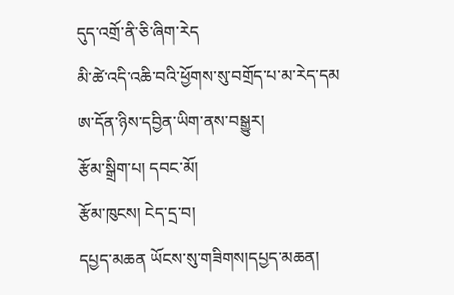དུད་འགྲོ་ནི་ཅི་ཞིག་རེད
མི་ཚེ་འདི་འཆི་བའི་ཕྱོགས་སུ་བགྲོད་པ་མ་རེད་དམ
ཨ་དོན་ཉིས་དབྱིན་ཡིག་ནས་བསྒྱུར།
རྩོམ་སྒྲིག་པ། དབང་མོ།
རྩོམ་ཁུངས། ངེད་དྲ་བ།
དཔྱད་མཆན ཡོངས་སུ་གཟིགས།དཔྱད་མཆན།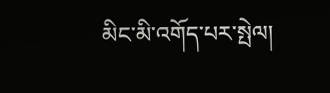མིང་མི་འགོད་པར་སྤེལ།